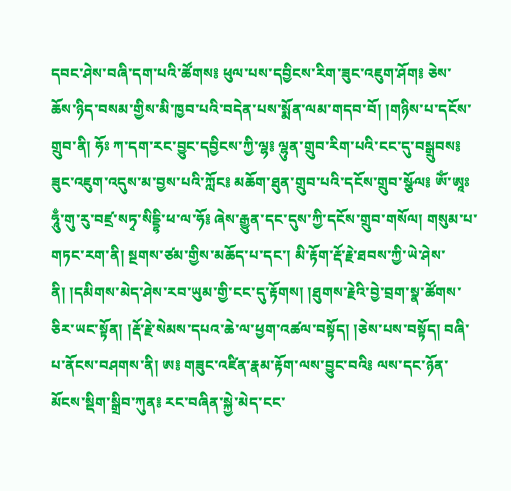དབང་ཤེས་བཞི་དག་པའི་ཚོགས༔ ཕུལ་པས་དབྱིངས་རིག་ཟུང་འཇུག་ཤོག༔ ཅེས་ཆོས་ཉིད་བསམ་གྱིས་མི་ཁྱབ་པའི་བདེན་པས་སྨོན་ལམ་གདབ་བོ། །གཉིས་པ་དངོས་གྲུབ་ནི། ཧོཿ ཀ་དག་རང་བྱུང་དབྱིངས་ཀྱི་ལྷ༔ ལྷུན་གྲུབ་རིག་པའི་ངང་དུ་བསྒྲུབས༔ ཟུང་འཇུག་འདུས་མ་བྱས་པའི་ཀློང༔ མཆོག་ཐུན་གྲུབ་པའི་དངོས་གྲུབ་སྩོལ༔ ཨོཾ་ཨཱཿཧཱུྃ་གུ་རུ་བཛྲ་སཏྭ་སིདྡྷི་ཕ་ལ་ཧོ༔ ཞེས་རྒྱུན་དང་དུས་ཀྱི་དངོས་གྲུབ་གསོལ། གསུམ་པ་གཏང་རག་ནི། སྔགས་ཙམ་གྱིས་མཆོད་པ་དང་། མི་རྟོག་རྡོ་རྗེ་ཐབས་ཀྱི་ཡེ་ཤེས་ནི། །དམིགས་མེད་ཤེས་རབ་ཡུམ་གྱི་ངང་དུ་རྟོགས། །ཐུགས་རྗེའི་བྱེ་བྲག་སྣ་ཚོགས་ཅིར་ཡང་སྟོན། །རྡོ་རྗེ་སེམས་དཔའ་ཆེ་ལ་ཕྱག་འཚལ་བསྟོད། །ཅེས་པས་བསྟོད། བཞི་པ་ནོངས་བཤགས་ནི། ཨ༔ གཟུང་འཛིན་རྣམ་རྟོག་ལས་བྱུང་བའི༔ ལས་དང་ཉོན་མོངས་སྡིག་སྒྲིབ་ཀུན༔ རང་བཞིན་སྐྱེ་མེད་ངང་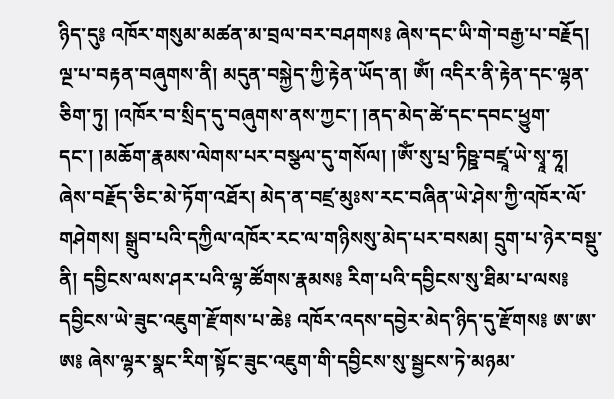ཉིད་དུ༔ འཁོར་གསུམ་མཚན་མ་བྲལ་བར་བཤགས༔ ཞེས་དང་ཡི་གེ་བརྒྱ་པ་བརྗོད། ལྔ་པ་བརྟན་བཞུགས་ནི། མདུན་བསྐྱེད་ཀྱི་རྟེན་ཡོད་ན། ཨོཾ། འདིར་ནི་རྟེན་དང་ལྷན་ཅིག་ཏུ། །འཁོར་བ་སྲིད་དུ་བཞུགས་ནས་ཀྱང་། །ནད་མེད་ཚེ་དང་དབང་ཕྱུག་དང་། །མཆོག་རྣམས་ལེགས་པར་བསྩལ་དུ་གསོལ། །ཨོཾ་སུ་པྲ་ཏིཥྛ་བཛྲཱ་ཡེ་སྭཱ་ཧཱ། ཞེས་བརྗོད་ཅིང་མེ་ཏོག་འཐོར། མེད་ན་བཛྲ་མུཿས་རང་བཞིན་ཡེ་ཤེས་ཀྱི་འཁོར་ལོ་གཤེགས། སྒྲུབ་པའི་དཀྱིལ་འཁོར་རང་ལ་གཉིསསུ་མེད་པར་བསམ། དྲུག་པ་ཉེར་བསྡུ་ནི། དབྱིངས་ལས་ཤར་པའི་ལྷ་ཚོགས་རྣམས༔ རིག་པའི་དབྱིངས་སུ་ཐིམ་པ་ལས༔ དབྱིངས་ཡེ་ཟུང་འཇུག་རྫོགས་པ་ཆེ༔ འཁོར་འདས་དབྱེར་མེད་ཉིད་དུ་རྫོགས༔ ཨ་ཨ་ཨ༔ ཞེས་ལྷར་སྣང་རིག་སྟོང་ཟུང་འཇུག་གི་དབྱིངས་སུ་སྦྱངས་ཏེ་མཉམ་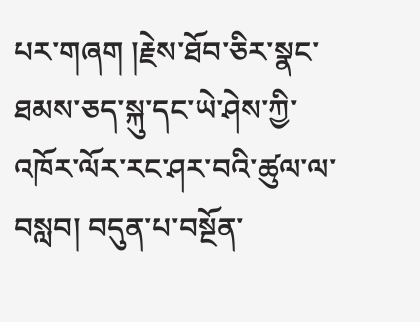པར་གཞག །རྗེས་ཐོབ་ཅིར་སྣང་ཐམས་ཅད་སྐུ་དང་ཡེ་ཤེས་ཀྱི་འཁོར་ལོར་རང་ཤར་བའི་ཚུལ་ལ་བསླབ། བདུན་པ་བསྔོན་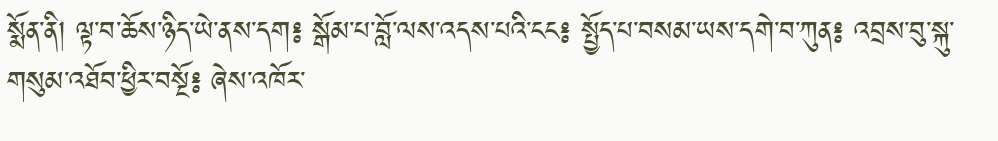སྨོན་ནི། ལྟ་བ་ཆོས་ཉིད་ཡེ་ནས་དག༔ སྒོམ་པ་བློ་ལས་འདས་པའི་ངང༔ སྤྱོད་པ་བསམ་ཡས་དགེ་བ་ཀུན༔ འབྲས་བུ་སྐུ་གསུམ་འཐོབ་ཕྱིར་བསྔོ༔ ཞེས་འཁོར་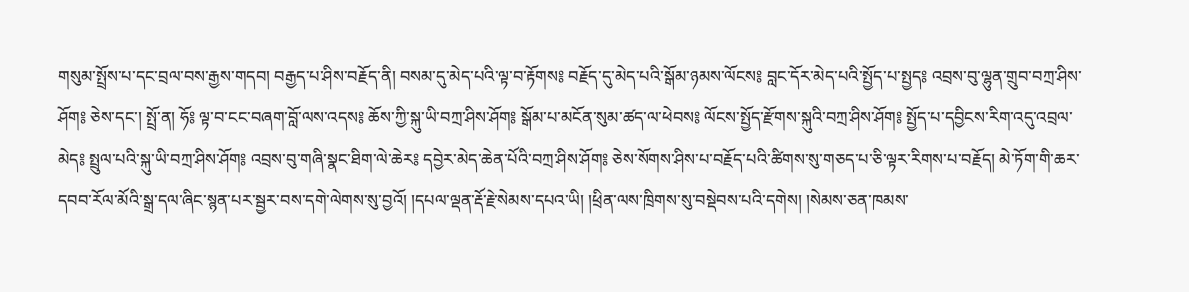གསུམ་སྤྲོས་པ་དང་བྲལ་བས་རྒྱས་གདབ། བརྒྱད་པ་ཤིས་བརྗོད་ནི། བསམ་དུ་མེད་པའི་ལྟ་བ་རྟོགས༔ བརྗོད་དུ་མེད་པའི་སྒོམ་ཉམས་ལོངས༔ བླང་དོར་མེད་པའི་སྤྱོད་པ་སྤྱད༔ འབྲས་བུ་ལྷུན་གྲུབ་བཀྲ་ཤིས་ཤོག༔ ཅེས་དང་། སྤྲོ་ན། ཧོ༔ ལྟ་བ་ངང་བཞག་བློ་ལས་འདས༔ ཆོས་ཀྱི་སྐུ་ཡི་བཀྲ་ཤིས་ཤོག༔ སྒོམ་པ་མངོན་སུམ་ཚད་ལ་ཕེབས༔ ལོངས་སྤྱོད་རྫོགས་སྐུའི་བཀྲ་ཤིས་ཤོག༔ སྤྱོད་པ་དབྱིངས་རིག་འདུ་འབྲལ་མེད༔ སྤྲུལ་པའི་སྐུ་ཡི་བཀྲ་ཤིས་ཤོག༔ འབྲས་བུ་གཞི་སྣང་ཐིག་ལེ་ཆེར༔ དབྱེར་མེད་ཆེན་པོའི་བཀྲ་ཤིས་ཤོག༔ ཅེས་སོགས་ཤིས་པ་བརྗོད་པའི་ཚིགས་སུ་གཅད་པ་ཅི་ལྟར་རིགས་པ་བརྗོད། མེ་ཏོག་གི་ཆར་དབབ་རོལ་མོའི་སྒྲ་དལ་ཞིང་སྙན་པར་སྦྱར་བས་དགེ་ལེགས་སུ་བྱའོ། །དཔལ་ལྡན་རྡོ་རྗེ་སེམས་དཔའ་ཡི། །ཕྲིན་ལས་ཁྲིགས་སུ་བསྡེབས་པའི་དགེས། །སེམས་ཅན་ཁམས་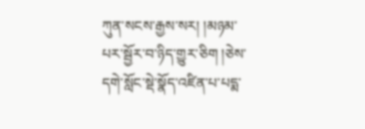ཀུན་སངས་རྒྱས་སར། །མཉམ་པར་སྦྱོར་བ་ཉིད་གྱུར་ཅིག །ཅེས་དགེ་སློང་སྡེ་སྣོད་འཛིན་པ་པདྨ་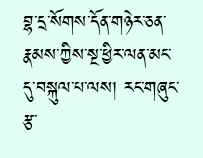བྷ་དྲ་སོགས་དོན་གཉེར་ཅན་རྣམས་ཀྱིས་སྔ་ཕྱིར་ལན་མང་དུ་བསྐུལ་པ་ལས། རང་གཞུང་རྩ་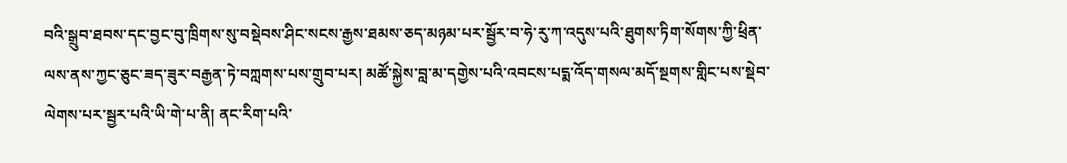བའི་སྒྲུབ་ཐབས་དང་བྱང་བུ་ཁྲིགས་སུ་བསྡེབས་ཤིང་སངས་རྒྱས་ཐམས་ཅད་མཉམ་པར་སྦྱོར་བ་ཧེ་རུ་ཀ་འདུས་པའི་ཐུགས་ཏིག་སོགས་ཀྱི་ཕྲིན་ལས་ནས་ཀྱང་ཅུང་ཟད་ཟུར་བརྒྱན་ཏེ་བཀླགས་པས་གྲུབ་པར། མཚོ་སྐྱེས་བླ་མ་དགྱེས་པའི་འབངས་པདྨ་འོད་གསལ་མདོ་སྔགས་གླིང་པས་སྡེབ་ལེགས་པར་སྦྱར་པའི་ཡི་གེ་པ་ནི། ནང་རིག་པའི་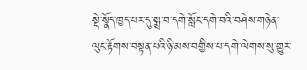སྡེ་སྣོད་ཁྱད་པར་དུ་སྨྲ་བ་དགེ་སློང་དགེ་བའི་བཤེས་གཉེན་ལུང་རྟོགས་བསྟན་པའི་ཉི་མས་བགྱིས་པ་དགེ་ལེགས་སུ་གྱུར་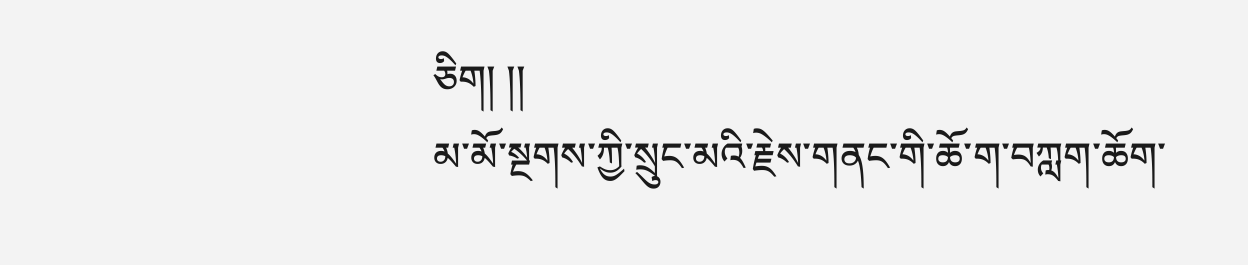ཅིག། །།
མ་མོ་སྔགས་ཀྱི་སྲུང་མའི་རྗེས་གནང་གི་ཆོ་ག་བཀླག་ཆོག་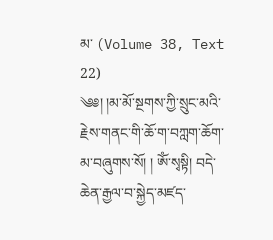མ་ (Volume 38, Text 22)
༄༅། །མ་མོ་སྔགས་ཀྱི་སྲུང་མའི་རྗེས་གནང་གི་ཆོ་ག་བཀླག་ཆོག་མ་བཞུགས་སོ། ། ཨོཾ་སྭསྟི། བདེ་ཆེན་རྒྱལ་བ་སྐྱེད་མཛད་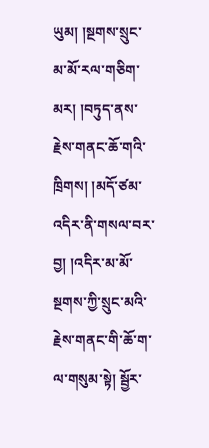ཡུམ། །སྔགས་སྲུང་མ་མོ་རལ་གཅིག་མར། །བཏུད་ནས་རྗེས་གནང་ཆོ་གའི་ཁྲིགས། །མདོ་ཙམ་འདིར་ནི་གསལ་བར་བྱ། །འདིར་མ་མོ་སྔགས་ཀྱི་སྲུང་མའི་རྗེས་གནང་གི་ཆོ་ག་ལ་གསུམ་སྟེ། སྦྱོར་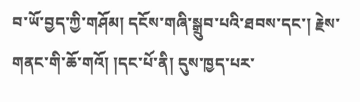བ་ཡོ་བྱད་ཀྱི་གཤོམ། དངོས་གཞི་སྒྲུབ་པའི་ཐབས་དང་། རྗེས་གནང་གི་ཆོ་གའོ། །དང་པོ་ནི། དུས་ཁྱད་པར་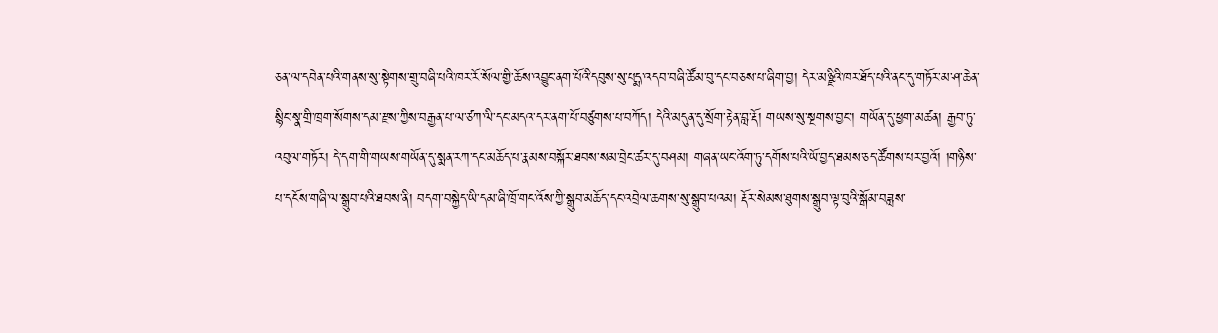ཅན་ལ་དབེན་པའི་གནས་སུ་སྟེགས་གྲུ་བཞི་པའི་ཁར་རོ་སོལ་གྱི་ཆོས་འབྱུང་ནག་པོའི་དབུས་སུ་པདྨ་འདབ་བཞི་ཚོམ་བུ་དང་བཅས་པ་ཞིག་བྱ། དེར་མཉྫིའི་ཁར་ཐོད་པའི་ནང་དུ་གཏོར་མ་ཤ་ཆེན་སྙིང་སྣ་གྲི་ཁྲག་སོགས་དམ་རྫས་ཀྱིས་བརྒྱན་པ་ལ་ཙཀ་ལི་དང་མདའ་དར་ནག་པོ་བཙུགས་པ་བཀོད། དེའི་མདུན་དུ་སྲོག་རྟེན་བླ་རྡོ། གཡས་སུ་སྔགས་བྱང་། གཡོན་དུ་ཕྱག་མཚན། རྒྱབ་ཏུ་འབུལ་གཏོར། དེ་དག་གི་གཡས་གཡོན་དུ་སྨན་རཀ་དང་མཆོད་པ་རྣམས་བསྐོར་ཐབས་སམ་བྲེང་ཚར་དུ་བཤམ། གཞན་ཡང་འོག་ཏུ་དགོས་པའི་ཡོ་བྱད་ཐམས་ཅད་ཚོགས་པར་བྱའོ། །གཉིས་པ་དངོས་གཞི་ལ་སྒྲུབ་པའི་ཐབས་ནི། བདག་བསྐྱེད་ཡི་དམ་ཞི་ཁྲོ་གང་འོས་ཀྱི་སྒྲུབ་མཆོད་དང་འབྲེལ་ཆགས་སུ་སྒྲུབ་པའམ། རྡོར་སེམས་ཐུགས་སྒྲུབ་ལྟ་བུའི་སྒོམ་བཟླས་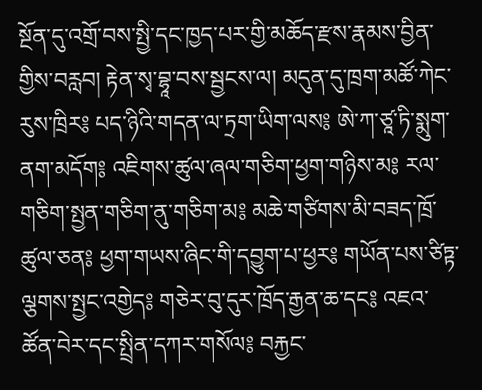སྔོན་དུ་འགྲོ་བས་སྤྱི་དང་ཁྱད་པར་གྱི་མཆོད་རྫས་རྣམས་བྱིན་གྱིས་བརླབ། རྟེན་སྭ་བྷཱ་བས་སྦྱངས་ལ། མདུན་དུ་ཁྲག་མཚོ་ཀེང་རུས་ཁྲིར༔ པད་ཉིའི་གདན་ལ་ཏྲག་ཡིག་ལས༔ ཨེ་ཀ་ཙཱ་ཏི་སྨུག་ནག་མདོག༔ འཇིགས་ཚུལ་ཞལ་གཅིག་ཕྱག་གཉིས་མ༔ རལ་གཅིག་སྤྱན་གཅིག་ནུ་གཅིག་མ༔ མཆེ་གཙིགས་མི་བཟད་ཁྲོ་ཚུལ་ཅན༔ ཕྱག་གཡས་ཞིང་གི་དབྱུག་པ་ཕྱར༔ གཡོན་པས་ཙིཏྟ་ལྕགས་སྤྱང་འགྱེད༔ གཅེར་བུ་དུར་ཁྲོད་རྒྱན་ཆ་དང༔ འཇའ་ཚོན་བེར་དང་སྤྲིན་དཀར་གསོལ༔ བརྐྱང་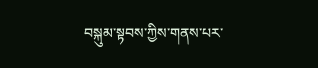བསྐུམ་སྟབས་ཀྱིས་གནས་པར་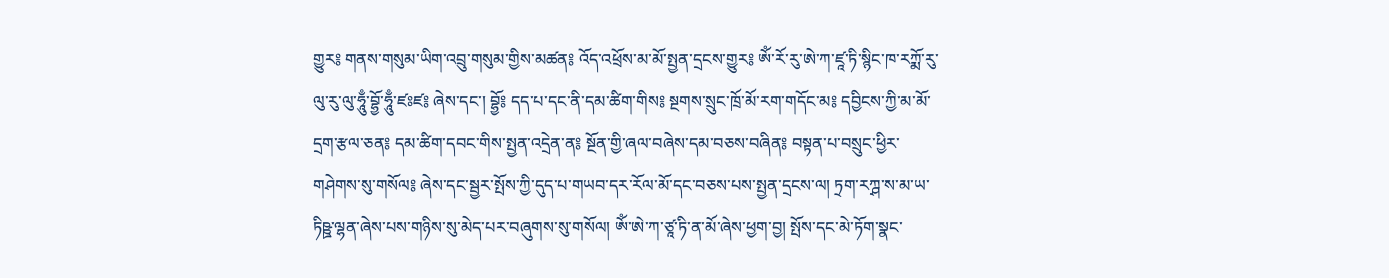གྱུར༔ གནས་གསུམ་ཡིག་འབྲུ་གསུམ་གྱིས་མཚན༔ འོད་འཕྲོས་མ་མོ་སྤྱན་དྲངས་གྱུར༔ ཨོཾ་རོ་རུ་ཨེ་ཀ་ཛཱ་ཏི་སྙིང་ཁ་རཀྨོ་རུ་ལུ་རུ་ལུ་ཧཱུྃ་བྷྱོ་ཧཱུྃ་ཛཿཛ༔ ཞེས་དང་། བྷྱོ༔ དད་པ་དང་ནི་དམ་ཚིག་གིས༔ སྔགས་སྲུང་ཁྲོ་མོ་རག་གདོང་མ༔ དབྱིངས་ཀྱི་མ་མོ་དྲག་རྩལ་ཅན༔ དམ་ཚིག་དབང་གིས་སྤྱན་འདྲེན་ན༔ སྔོན་གྱི་ཞལ་བཞེས་དམ་བཅས་བཞིན༔ བསྟན་པ་བསྲུང་ཕྱིར་གཤེགས་སུ་གསོལ༔ ཞེས་དང་སྦྱར་སྤོས་ཀྱི་དུད་པ་གཡབ་དར་རོལ་མོ་དང་བཅས་པས་སྤྱན་དྲངས་ལ། ཏྲག་རཀྴ་ས་མ་ཡ་ཏིཥྛ་ལྷན་ཞེས་པས་གཉིས་སུ་མེད་པར་བཞུགས་སུ་གསོལ། ཨོཾ་ཨེ་ཀ་ཙཱ་ཏི་ན་མོ་ཞེས་ཕྱག་བྱ། སྤོས་དང་མེ་ཏོག་སྣང་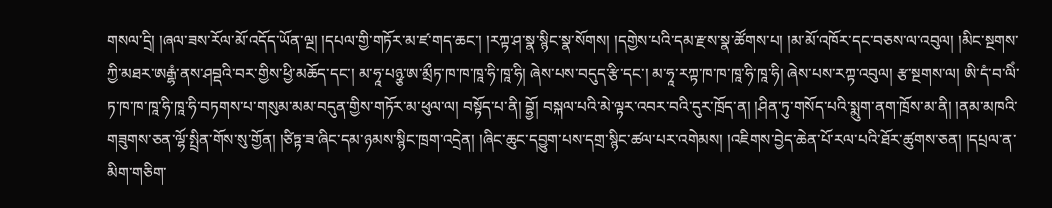གསལ་དྲི། །ཞལ་ཟས་རོལ་མོ་འདོད་ཡོན་ལྔ། །དཔལ་གྱི་གཏོར་མ་ཛ་གད་ཆང་། །རཀྟ་ཤ་སྣ་སྙིང་སྣ་སོགས། །དགྱེས་པའི་དམ་རྫས་སྣ་ཚོགས་པ། །མ་མོ་འཁོར་དང་བཅས་ལ་འབུལ། །མིང་སྔགས་ཀྱི་མཐར་ཨརྒྷཾ་ནས་ཤབྡའི་བར་གྱིས་ཕྱི་མཆོད་དང་། མ་ཧཱ་པཉྩ་ཨ་མྲྀཏ་ཁ་ཁ་ཁཱ་ཧི་ཁཱ་ཧི། ཞེས་པས་བདུད་རྩི་དང་། མ་ཧཱ་རཀྟ་ཁ་ཁ་ཁཱ་ཧི་ཁཱ་ཧི། ཞེས་པས་རཀྟ་འབུལ། རྩ་སྔགས་ལ། ཨི་དཾ་བ་ལིཾ་ཏ་ཁ་ཁ་ཁཱ་ཧི་ཁཱ་ཧི་བཏགས་པ་གསུམ་མམ་བདུན་གྱིས་གཏོར་མ་ཕུལ་ལ། བསྟོད་པ་ནི། བྷྱོ། བསྐལ་པའི་མེ་ལྟར་འབར་བའི་དུར་ཁྲོད་ན། །ཤིན་ཏུ་གསོད་པའི་སྨུག་ནག་ཁྲོས་མ་ནི། །ནམ་མཁའི་གཟུགས་ཅན་ལྷོ་སྤྲིན་གོས་སུ་གྱོན། །ཙིཏྟ་ཟ་ཞིང་དམ་ཉམས་སྙིང་ཁྲག་འདྲེན། །ཞིང་ཆུང་དབྱུག་པས་དགྲ་སྙིང་ཚལ་པར་འགེམས། །འཇིགས་བྱེད་ཆེན་པོ་རལ་པའི་ཐོར་ཚུགས་ཅན། །དཔྲལ་ན་མིག་གཅིག་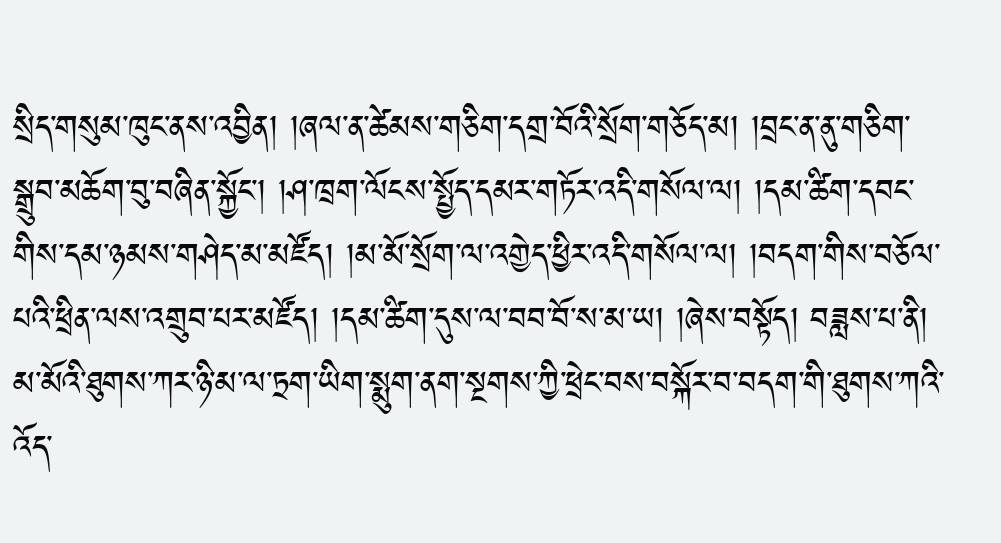སྲིད་གསུམ་ཁུང་ནས་འབྱིན། །ཞལ་ན་ཚེམས་གཅིག་དགྲ་བོའི་སྲོག་གཅོད་མ། །བྲང་ན་ནུ་གཅིག་སྒྲུབ་མཆོག་བུ་བཞིན་སྐྱོང་། །ཤ་ཁྲག་ལོངས་སྤྱོད་དམར་གཏོར་འདི་གསོལ་ལ། །དམ་ཚིག་དབང་གིས་དམ་ཉམས་གཤེད་མ་མཛོད། །མ་མོ་སྲོག་ལ་འགྱེད་ཕྱིར་འདི་གསོལ་ལ། །བདག་གིས་བཅོལ་པའི་ཕྲིན་ལས་འགྲུབ་པར་མཛོད། །དམ་ཚིག་དུས་ལ་བབ་བོ་ས་མ་ཡ། །ཞེས་བསྟོད། བཟླས་པ་ནི། མ་མོའི་ཐུགས་ཀར་ཉི་མ་ལ་ཏྲག་ཡིག་སྨུག་ནག་སྔགས་ཀྱི་ཕྲེང་བས་བསྐོར་བ་བདག་གི་ཐུགས་ཀའི་འོད་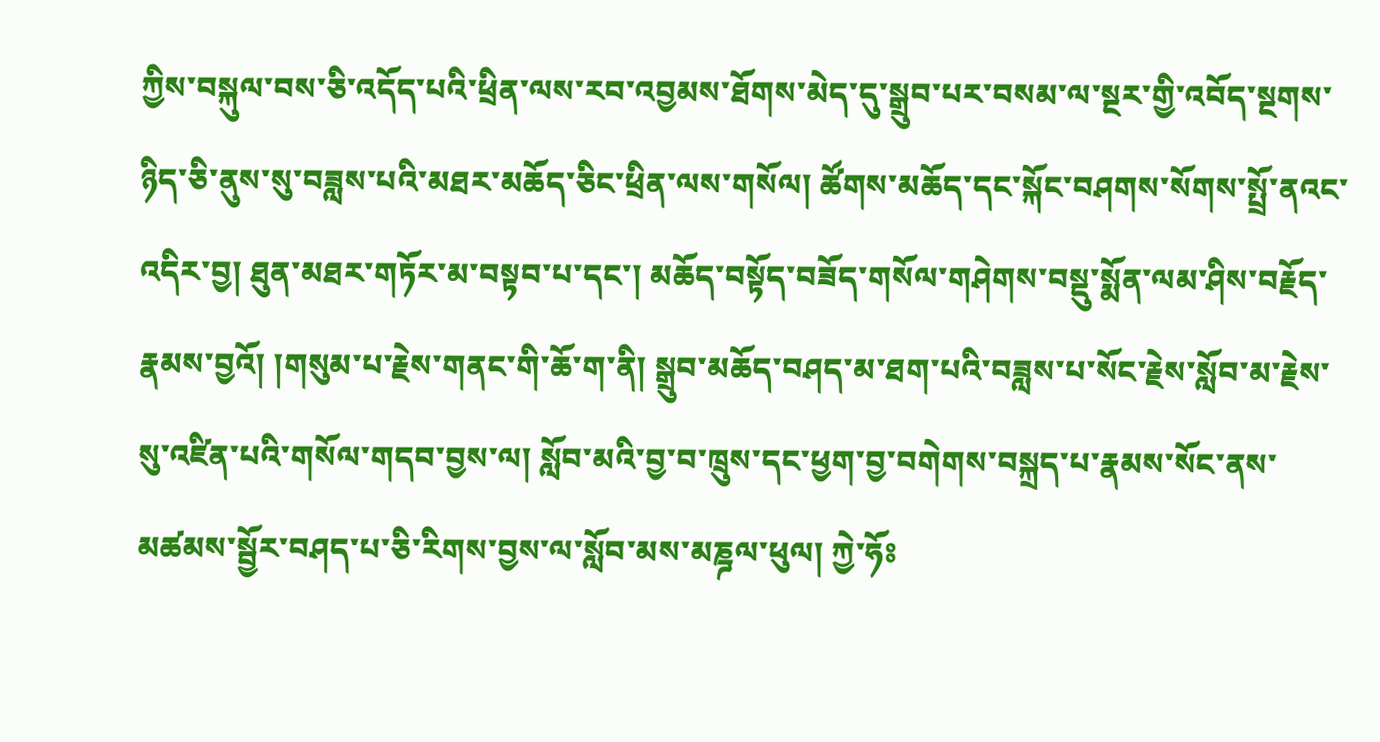ཀྱིས་བསྐུལ་བས་ཅི་འདོད་པའི་ཕྲིན་ལས་རབ་འབྱམས་ཐོགས་མེད་དུ་སྒྲུབ་པར་བསམ་ལ་སྔར་གྱི་འབོད་སྔགས་ཉིད་ཅི་ནུས་སུ་བཟླས་པའི་མཐར་མཆོད་ཅིང་ཕྲིན་ལས་གསོལ། ཚོགས་མཆོད་དང་སྐོང་བཤགས་སོགས་སྤྲོ་ནའང་འདིར་བྱ། ཐུན་མཐར་གཏོར་མ་བསྟབ་པ་དང་། མཆོད་བསྟོད་བཟོད་གསོལ་གཤེགས་བསྡུ་སྨོན་ལམ་ཤིས་བརྗོད་རྣམས་བྱའོ། །གསུམ་པ་རྗེས་གནང་གི་ཆོ་ག་ནི། སྒྲུབ་མཆོད་བཤད་མ་ཐག་པའི་བཟླས་པ་སོང་རྗེས་སློབ་མ་རྗེས་སུ་འཛིན་པའི་གསོལ་གདབ་བྱས་ལ། སློབ་མའི་བྱ་བ་ཁྲུས་དང་ཕྱག་བྱ་བགེགས་བསྐྲད་པ་རྣམས་སོང་ནས་མཚམས་སྦྱོར་བཤད་པ་ཅི་རིགས་བྱས་ལ་སློབ་མས་མཎྜལ་ཕུལ། ཀྱེ་ཧོཿ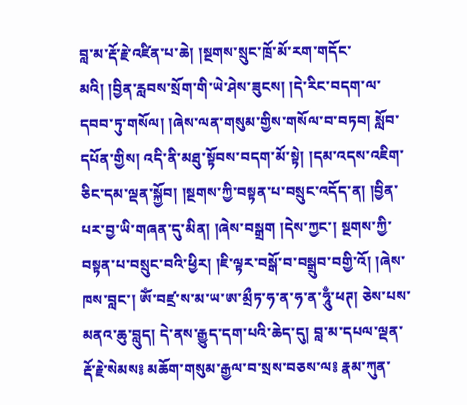བླ་མ་རྡོ་རྗེ་འཛིན་པ་ཆེ། །སྔགས་སྲུང་ཁྲོ་མོ་རག་གདོང་མའི། །བྱིན་རླབས་སྲོག་གི་ཡེ་ཤེས་ཟུངས། །དེ་རིང་བདག་ལ་དབབ་ཏུ་གསོལ། །ཞེས་ལན་གསུམ་གྱིས་གསོལ་བ་བཏབ། སློབ་དཔོན་གྱིས། འདི་ནི་མཐུ་སྟོབས་བདག་མོ་སྟེ། །དམ་འདས་འཇིག་ཅིང་དམ་ལྡན་སྐྱོབ། །སྔགས་ཀྱི་བསྟན་པ་བསྲུང་འདོད་ན། །བྱིན་པར་བྱ་ཡི་གཞན་དུ་མིན། །ཞེས་བསྒྲག །དེས་ཀྱང་། སྔགས་ཀྱི་བསྟན་པ་བསྲུང་བའི་ཕྱིར། །ཇི་ལྟར་བསྒོ་བ་བསྒྲུབ་བགྱི་འོ། །ཞེས་ཁས་བླང་། ཨོཾ་བཛྲ་ས་མ་ཡ་ཨ་མྲྀཏ་ཧ་ན་ཧ་ན་ཧཱུྃ་ཕཊ། ཅེས་པས་མནའ་ཆུ་བླུད། དེ་ནས་རྒྱུད་དག་པའི་ཆེད་དུ། བླ་མ་དཔལ་ལྡན་རྡོ་རྗེ་སེམས༔ མཆོག་གསུམ་རྒྱལ་བ་སྲས་བཅས་ལ༔ རྣམ་ཀུན་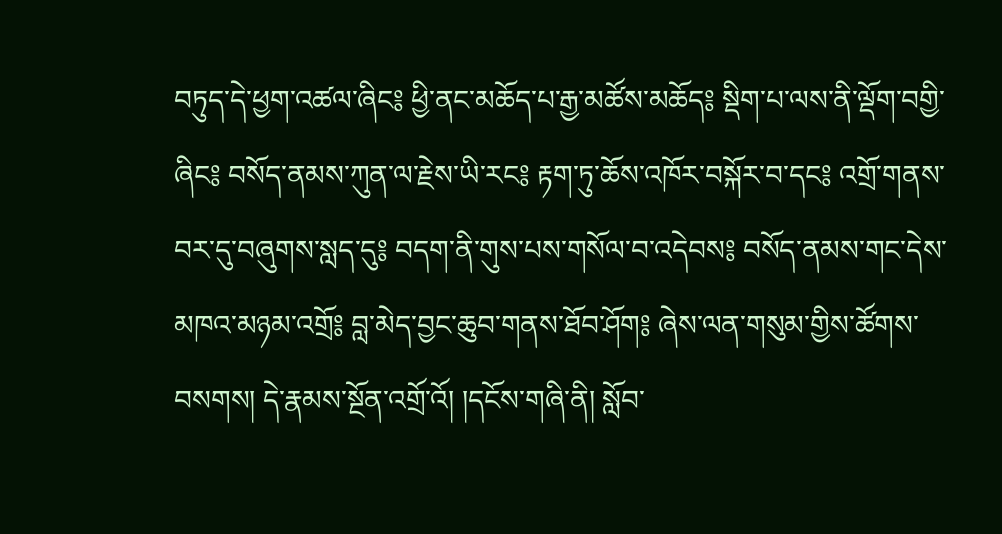བཏུད་དེ་ཕྱག་འཚལ་ཞིང༔ ཕྱི་ནང་མཆོད་པ་རྒྱ་མཚོས་མཆོད༔ སྡིག་པ་ལས་ནི་ལྡོག་བགྱི་ཞིང༔ བསོད་ནམས་ཀུན་ལ་རྗེས་ཡི་རང༔ རྟག་ཏུ་ཆོས་འཁོར་བསྐོར་བ་དང༔ འགྲོ་གནས་བར་དུ་བཞུགས་སླད་དུ༔ བདག་ནི་གུས་པས་གསོལ་བ་འདེབས༔ བསོད་ནམས་གང་དེས་མཁའ་མཉམ་འགྲོ༔ བླ་མེད་བྱང་ཆུབ་གནས་ཐོབ་ཤོག༔ ཞེས་ལན་གསུམ་གྱིས་ཚོགས་བསགས། དེ་རྣམས་སྔོན་འགྲོ་འོ། །དངོས་གཞི་ནི། སློབ་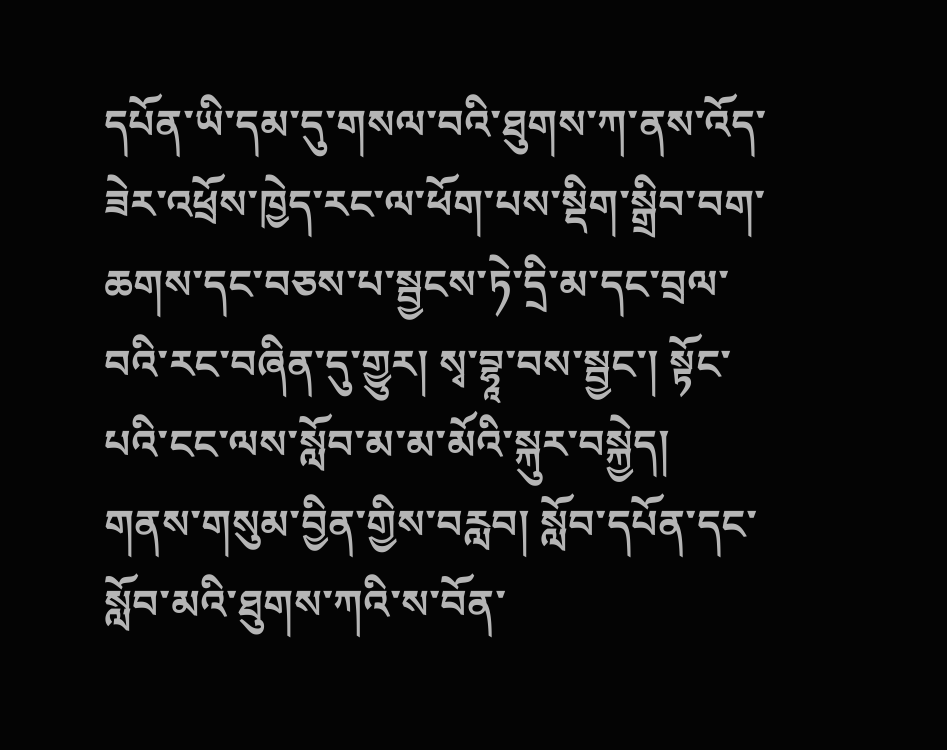དཔོན་ཡི་དམ་དུ་གསལ་བའི་ཐུགས་ཀ་ནས་འོད་ཟེར་འཕྲོས་ཁྱེད་རང་ལ་ཕོག་པས་སྡིག་སྒྲིབ་བག་ཆགས་དང་བཅས་པ་སྦྱངས་ཏེ་དྲི་མ་དང་བྲལ་བའི་རང་བཞིན་དུ་གྱུར། སྭ་བྷཱ་བས་སྦྱང་། སྟོང་པའི་ངང་ལས་སློབ་མ་མ་མོའི་སྐུར་བསྐྱེད། གནས་གསུམ་བྱིན་གྱིས་བརླབ། སློབ་དཔོན་དང་སློབ་མའི་ཐུགས་ཀའི་ས་བོན་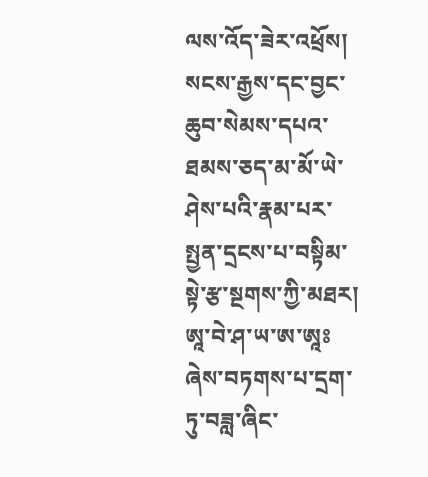ལས་འོད་ཟེར་འཕྲོས། སངས་རྒྱས་དང་བྱང་ཆུབ་སེམས་དཔའ་ཐམས་ཅད་མ་མོ་ཡེ་ཤེས་པའི་རྣམ་པར་སྤྱན་དྲངས་པ་བསྟིམ་སྟེ་རྩ་སྔགས་ཀྱི་མཐར། ཨཱ་བེ་ཤ་ཡ་ཨ་ཨཱཿ ཞེས་བཏགས་པ་དྲག་ཏུ་བཟླ་ཞིང་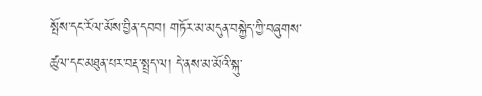སྤོས་དང་རོལ་མོས་བྱིན་དབབ། གཏོར་མ་མདུན་བསྐྱེད་ཀྱི་བཞུགས་ཚུལ་དང་མཐུན་པར་བརྡ་སྤྲད་ལ། དེ་ནས་མ་མོའི་སྐུ་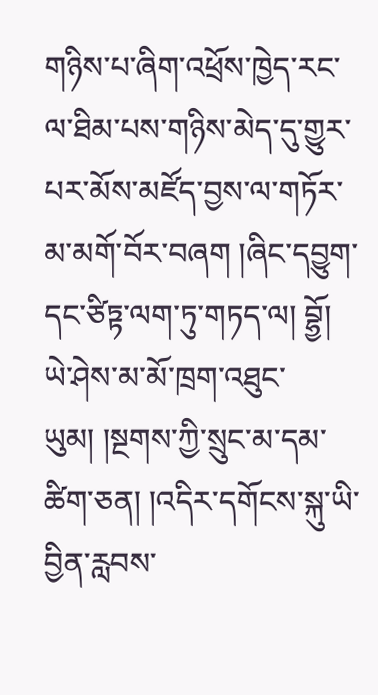གཉིས་པ་ཞིག་འཕྲོས་ཁྱེད་རང་ལ་ཐིམ་པས་གཉིས་མེད་དུ་གྱུར་པར་མོས་མཛོད་བྱས་ལ་གཏོར་མ་མགོ་བོར་བཞག །ཞིང་དབྱུག་དང་ཙིཏྟ་ལག་ཏུ་གཏད་ལ། བྷྱོ། ཡེ་ཤེས་མ་མོ་ཁྲག་འཐུང་ཡུམ། །སྔགས་ཀྱི་སྲུང་མ་དམ་ཚིག་ཅན། །འདིར་དགོངས་སྐུ་ཡི་བྱིན་རླབས་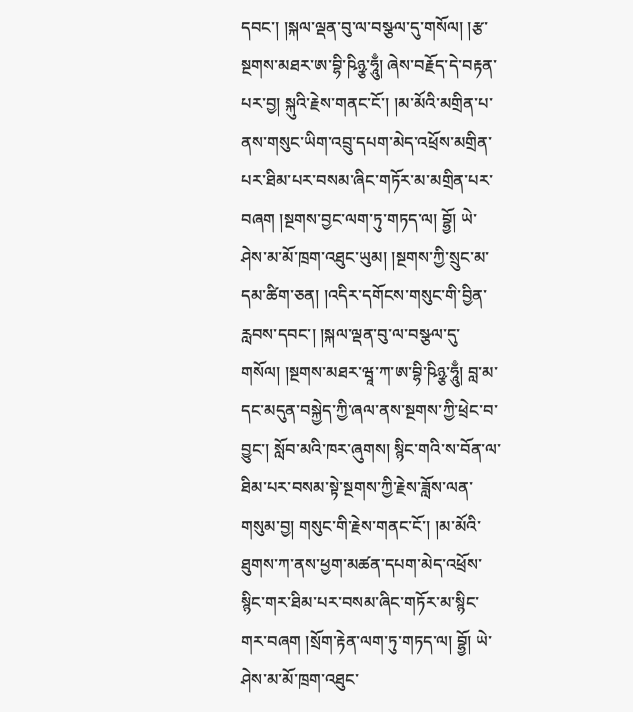དབང་། །སྐལ་ལྡན་བུ་ལ་བསྩལ་དུ་གསོལ། །རྩ་སྔགས་མཐར་ཨ་བྷི་ཥིཉྩ་ཧཱུྃ། ཞེས་བརྗོད་དེ་བརྟན་པར་བྱ། སྐུའི་རྗེས་གནང་ངོ་། །མ་མོའི་མགྲིན་པ་ནས་གསུང་ཡིག་འབྲུ་དཔག་མེད་འཕྲོས་མགྲིན་པར་ཐིམ་པར་བསམ་ཞིང་གཏོར་མ་མགྲིན་པར་བཞག །སྔགས་བྱང་ལག་ཏུ་གཏད་ལ། བྷྱོ། ཡེ་ཤེས་མ་མོ་ཁྲག་འཐུང་ཡུམ། །སྔགས་ཀྱི་སྲུང་མ་དམ་ཚིག་ཅན། །འདིར་དགོངས་གསུང་གི་བྱིན་རླབས་དབང་། །སྐལ་ལྡན་བུ་ལ་བསྩལ་དུ་གསོལ། །སྔགས་མཐར་ཝཱ་ཀ་ཨ་བྷི་ཥིཉྩ་ཧཱུྃ། བླ་མ་དང་མདུན་བསྐྱེད་ཀྱི་ཞལ་ནས་སྔགས་ཀྱི་ཕྲེང་བ་བྱུང་། སློབ་མའི་ཁར་ཞུགས། སྙིང་གའི་ས་བོན་ལ་ཐིམ་པར་བསམ་སྟེ་སྔགས་ཀྱི་རྗེས་ཟློས་ལན་གསུམ་བྱ། གསུང་གི་རྗེས་གནང་ངོ་། །མ་མོའི་ཐུགས་ཀ་ནས་ཕྱག་མཚན་དཔག་མེད་འཕྲོས་སྙིང་གར་ཐིམ་པར་བསམ་ཞིང་གཏོར་མ་སྙིང་གར་བཞག །སྲོག་རྟེན་ལག་ཏུ་གཏད་ལ། བྷྱོ། ཡེ་ཤེས་མ་མོ་ཁྲག་འཐུང་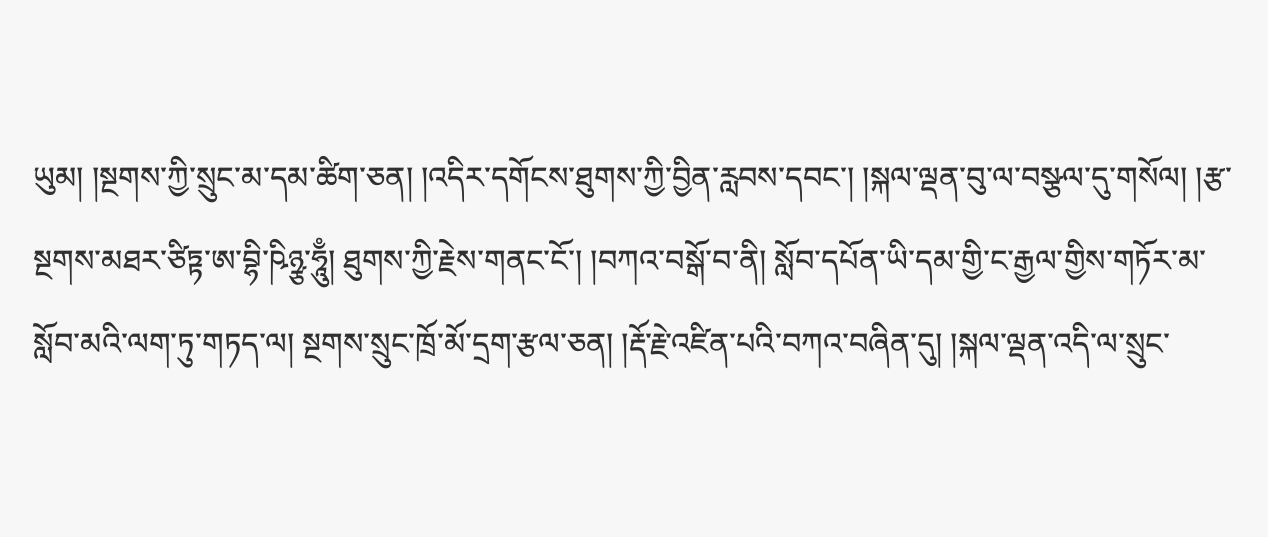ཡུམ། །སྔགས་ཀྱི་སྲུང་མ་དམ་ཚིག་ཅན། །འདིར་དགོངས་ཐུགས་ཀྱི་བྱིན་རླབས་དབང་། །སྐལ་ལྡན་བུ་ལ་བསྩལ་དུ་གསོལ། །རྩ་སྔགས་མཐར་ཙིཏྟ་ཨ་བྷི་ཥིཉྩ་ཧཱུྃ། ཐུགས་ཀྱི་རྗེས་གནང་ངོ་། །བཀའ་བསྒོ་བ་ནི། སློབ་དཔོན་ཡི་དམ་གྱི་ང་རྒྱལ་གྱིས་གཏོར་མ་སློབ་མའི་ལག་ཏུ་གཏད་ལ། སྔགས་སྲུང་ཁྲོ་མོ་དྲག་རྩལ་ཅན། །རྡོ་རྗེ་འཛིན་པའི་བཀའ་བཞིན་དུ། །སྐལ་ལྡན་འདི་ལ་སྲུང་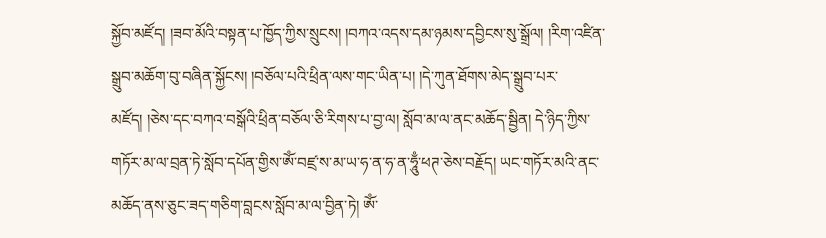སྐྱོབ་མཛོད། །ཟབ་མོའི་བསྟན་པ་ཁྱོད་ཀྱིས་སྲུངས། །བཀའ་འདས་དམ་ཉམས་དབྱིངས་སུ་སྒྲོལ། །རིག་འཛིན་སྒྲུབ་མཆོག་བུ་བཞིན་སྐྱོངས། །བཅོལ་པའི་ཕྲིན་ལས་གང་ཡིན་པ། །དེ་ཀུན་ཐོགས་མེད་སྒྲུབ་པར་མཛོད། །ཅེས་དང་བཀའ་བསྒོའི་ཕྲིན་བཅོལ་ཅི་རིགས་པ་བྱ་ལ། སློབ་མ་ལ་ནང་མཆོད་སྦྱིན། དེ་ཉིད་ཀྱིས་གཏོར་མ་ལ་བྲན་ཏེ་སློབ་དཔོན་གྱིས་ཨོཾ་བཛྲ་ས་མ་ཡ་ཧ་ན་ཧ་ན་ཧཱུྃ་ཕཊ་ཅེས་བརྗོད། ཡང་གཏོར་མའི་ནང་མཆོད་ནས་ཅུང་ཟད་གཅིག་བླངས་སློབ་མ་ལ་བྱིན་ཏེ། ཨོཾ་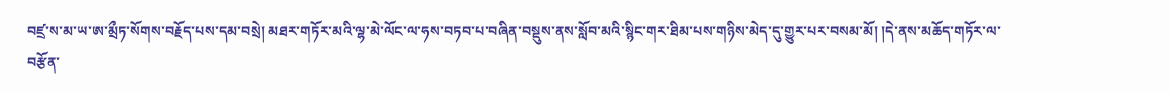བཛྲ་ས་མ་ཡ་ཨ་མྲྀཏ་སོགས་བརྗོད་པས་དམ་བསྲེ། མཐར་གཏོར་མའི་ལྷ་མེ་ལོང་ལ་ཧས་བཏབ་པ་བཞིན་བསྡུས་ནས་སློབ་མའི་སྙིང་གར་ཐིམ་པས་གཉིས་མེད་དུ་གྱུར་པར་བསམ་མོ། །དེ་ནས་མཆོད་གཏོར་ལ་བརྩོན་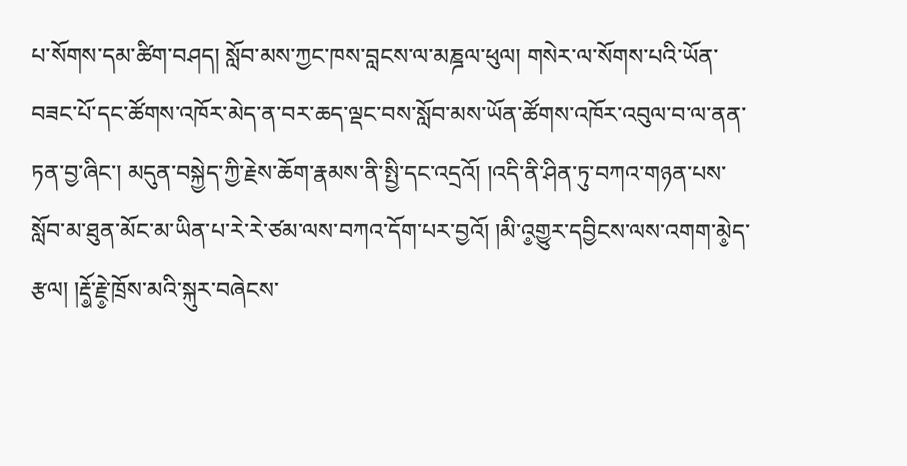པ་སོགས་དམ་ཚིག་བཤད། སློབ་མས་ཀྱང་ཁས་བླངས་ལ་མཎྜལ་ཕུལ། གསེར་ལ་སོགས་པའི་ཡོན་བཟང་པོ་དང་ཚོགས་འཁོར་མེད་ན་བར་ཆད་ལྡང་བས་སློབ་མས་ཡོན་ཚོགས་འཁོར་འབུལ་བ་ལ་ནན་ཏན་བྱ་ཞིང་། མདུན་བསྐྱེད་ཀྱི་རྗེས་ཆོག་རྣམས་ནི་སྤྱི་དང་འདྲའོ། །འདི་ནི་ཤིན་ཏུ་བཀའ་གཉན་པས་སློབ་མ་ཐུན་མོང་མ་ཡིན་པ་རེ་རེ་ཙམ་ལས་བཀའ་དོག་པར་བྱའོ། །མི་འ༵གྱུར་དབྱིངས་ལས་འགག་མེ༵ད་རྩལ། །རྡོ༵་རྗེ༵་ཁྲོས་མའི་སྐུར་བཞེངས་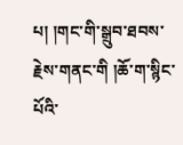པ། །གང་གི་སྒྲུབ་ཐབས་རྗེས་གནང་གི །ཆོ་ག་སྙིང་པོའི་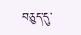བཅུད་དུ་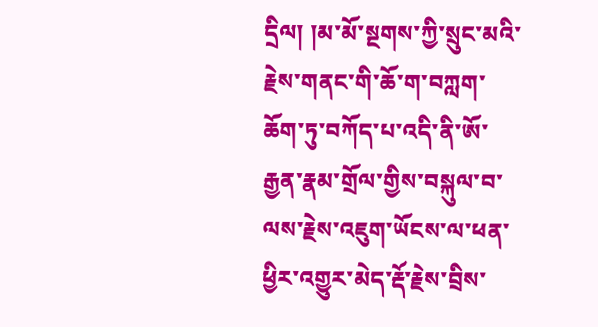དྲིལ། །མ་མོ་སྔགས་ཀྱི་སྲུང་མའི་རྗེས་གནང་གི་ཆོ་ག་བཀླག་ཆོག་ཏུ་བཀོད་པ་འདི་ནི་ཨོ་རྒྱན་རྣམ་གྲོལ་གྱིས་བསྐུལ་བ་ལས་རྗེས་འཇུག་ཡོངས་ལ་ཕན་ཕྱིར་འགྱུར་མེད་རྡོ་རྗེས་བྲིས་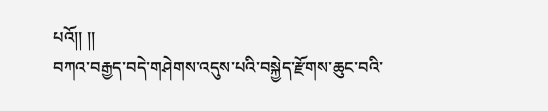པའོ།། །།
བཀའ་བརྒྱད་བདེ་གཤེགས་འདུས་པའི་བསྐྱེད་རྫོགས་ཆུང་བའི་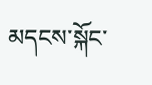མདངས་སྐོང་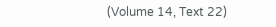(Volume 14, Text 22)